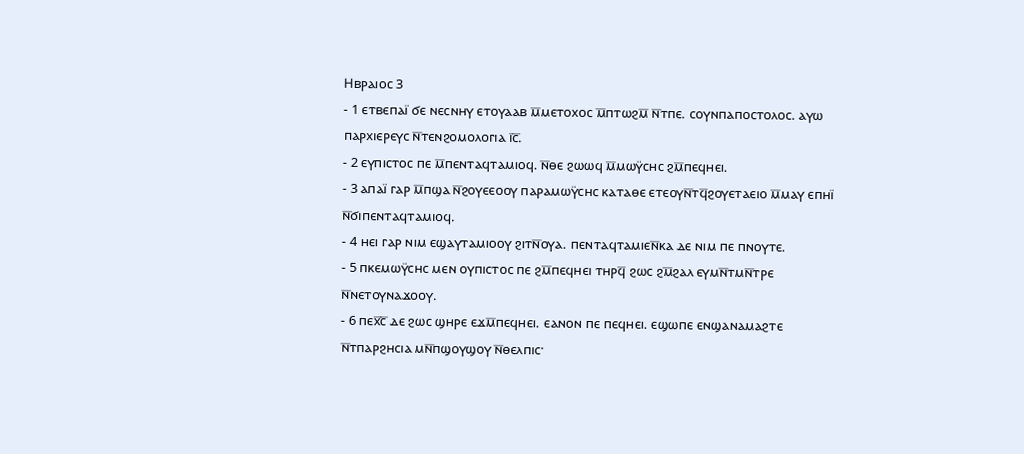Ⲏⲃⲣⲁⲓⲟⲥ 3
- 1 ⲉⲧⲃⲉⲡⲁⲓ̈ ϭⲉ ⲛⲉⲥⲛⲏⲩ ⲉⲧⲟⲩⲁⲁⲃ ⲙ̅ⲙⲉⲧⲟⲭⲟⲥ ⲙ̅ⲡⲧⲱϩⲙ̅ ⲛ̅ⲧⲡⲉ. ⲥⲟⲩⲛⲡⲁⲡⲟⲥⲧⲟⲗⲟⲥ. ⲁⲩⲱ ⲡⲁⲣⲭⲓⲉⲣⲉⲩⲥ ⲛ̅ⲧⲉⲛϩⲟⲙⲟⲗⲟⲅⲓⲁ ⲓ̅ⲥ̅.
- 2 ⲉⲩⲡⲓⲥⲧⲟⲥ ⲡⲉ ⲙ̅ⲡⲉⲛⲧⲁϥⲧⲁⲙⲓⲟϥ. ⲛ̅ⲑⲉ ϩⲱⲱϥ ⲙ̅ⲙⲱⲩ̈ⲥⲏⲥ ϩⲙ̅ⲡⲉϥⲏⲉⲓ.
- 3 ⲁⲡⲁⲓ̈ ⲅⲁⲣ ⲙ̅ⲡϣⲁ ⲛ̅ϩⲟⲩⲉⲉⲟⲟⲩ ⲡⲁⲣⲁⲙⲱⲩ̈ⲥⲏⲥ ⲕⲁⲧⲁⲑⲉ ⲉⲧⲉⲟⲩⲛ̅ⲧϥ̅ϩⲟⲩⲉⲧⲁⲉⲓⲟ ⲙ̅ⲙⲁⲩ ⲉⲡⲏⲓ̈ ⲛ̅ϭⲓⲡⲉⲛⲧⲁϥⲧⲁⲙⲓⲟϥ.
- 4 ⲏⲉⲓ ⲅⲁⲣ ⲛⲓⲙ ⲉϣⲁⲩⲧⲁⲙⲓⲟⲟⲩ ϩⲓⲧⲛ̅ⲟⲩⲁ. ⲡⲉⲛⲧⲁϥⲧⲁⲙⲓⲉⲛ̅ⲕⲁ ⲇⲉ ⲛⲓⲙ ⲡⲉ ⲡⲛⲟⲩⲧⲉ.
- 5 ⲡⲕⲉⲙⲱⲩ̈ⲥⲏⲥ ⲙⲉⲛ ⲟⲩⲡⲓⲥⲧⲟⲥ ⲡⲉ ϩⲙ̅ⲡⲉϥⲏⲉⲓ ⲧⲏⲣϥ̅ ϩⲱⲥ ϩⲙ̅ϩⲁⲗ ⲉⲩⲙⲛ̅ⲧⲙⲛ̅ⲧⲣⲉ ⲛ̅ⲛⲉⲧⲟⲩⲛⲁϫⲟⲟⲩ.
- 6 ⲡⲉⲭ̅ⲥ̅ ⲇⲉ ϩⲱⲥ ϣⲏⲣⲉ ⲉϫⲙ̅ⲡⲉϥⲏⲉⲓ. ⲉⲁⲛⲟⲛ ⲡⲉ ⲡⲉϥⲏⲉⲓ. ⲉϣⲱⲡⲉ ⲉⲛϣⲁⲛⲁⲙⲁϩⲧⲉ ⲛ̅ⲧⲡⲁⲣϩⲏⲥⲓⲁ ⲙⲛ̅ⲡϣⲟⲩϣⲟⲩ ⲛ̅ⲑⲉⲗⲡⲓⲥ·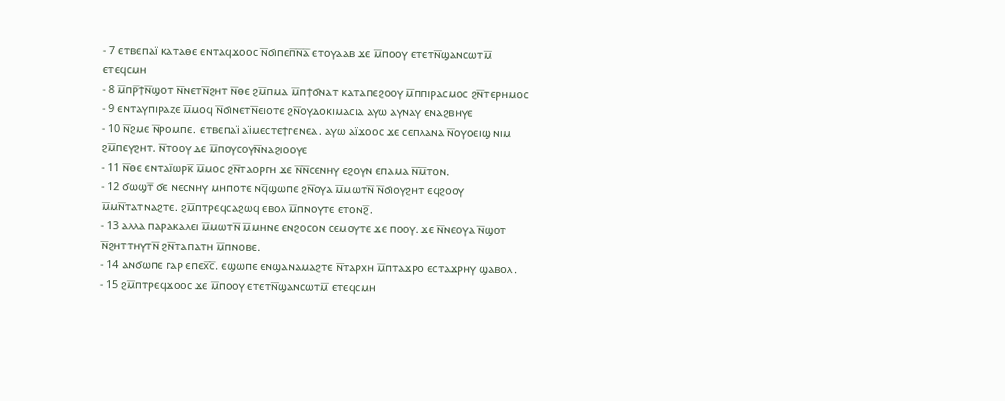- 7 ⲉⲧⲃⲉⲡⲁⲓ̈ ⲕⲁⲧⲁⲑⲉ ⲉⲛⲧⲁϥϫⲟⲟⲥ ⲛ̅ϭⲓⲡⲉⲡ̅ⲛ̅ⲁ̅ ⲉⲧⲟⲩⲁⲁⲃ ϫⲉ ⲙ̅ⲡⲟⲟⲩ ⲉⲧⲉⲧⲛ̅ϣⲁⲛⲥⲱⲧⲙ̅ ⲉⲧⲉϥⲥⲙⲏ
- 8 ⲙ̅ⲡⲣ̅ϯⲛ̅ϣⲟⲧ ⲛ̅ⲛⲉⲧⲛ̅ϩⲏⲧ ⲛ̅ⲑⲉ ϩⲙ̅ⲡⲙⲁ ⲙ̅ⲡϯϭⲛⲁⲧ ⲕⲁⲧⲁⲡⲉϩⲟⲟⲩ ⲙ̅ⲡⲡⲓⲣⲁⲥⲙⲟⲥ ϩⲛ̅ⲧⲉⲣⲏⲙⲟⲥ
- 9 ⲉⲛⲧⲁⲩⲡⲓⲣⲁⲍⲉ ⲙ̅ⲙⲟϥ ⲛ̅ϭⲓⲛⲉⲧⲛ̅ⲉⲓⲟⲧⲉ ϩⲛ̅ⲟⲩⲇⲟⲕⲓⲙⲁⲥⲓⲁ ⲁⲩⲱ ⲁⲩⲛⲁⲩ ⲉⲛⲁϩⲃⲏⲩⲉ
- 10 ⲛ̅ϩⲙⲉ ⲛ̅ⲣⲟⲙⲡⲉ. ⲉⲧⲃⲉⲡⲁⲓ̈ ⲁⲓ̈ⲙⲉⲥⲧⲉϯⲅⲉⲛⲉⲁ. ⲁⲩⲱ ⲁⲓ̈ϫⲟⲟⲥ ϫⲉ ⲥⲉⲡⲗⲁⲛⲁ ⲛ̅ⲟⲩⲟⲉⲓϣ ⲛⲓⲙ ϩⲙ̅ⲡⲉⲩϩⲏⲧ. ⲛ̅ⲧⲟⲟⲩ ⲇⲉ ⲙ̅ⲡⲟⲩⲥⲟⲩⲛ̅ⲛⲁϩⲓⲟⲟⲩⲉ
- 11 ⲛ̅ⲑⲉ ⲉⲛⲧⲁⲓ̈ⲱⲣⲕ̅ ⲙ̅ⲙⲟⲥ ϩⲛ̅ⲧⲁⲟⲣⲅⲏ ϫⲉ ⲛ̅ⲛ̅ⲥⲉⲛⲏⲩ ⲉϩⲟⲩⲛ ⲉⲡⲁⲙⲁ ⲛ̅ⲙ̅ⲧⲟⲛ.
- 12 ϭⲱϣⲧ̅ ϭⲉ ⲛⲉⲥⲛⲏⲩ ⲙⲏⲡⲟⲧⲉ ⲛϥ̅ϣⲱⲡⲉ ϩⲛ̅ⲟⲩⲁ ⲙ̅ⲙⲱⲧⲛ̅ ⲛ̅ϭⲓⲟⲩϩⲏⲧ ⲉϥϩⲟⲟⲩ ⲙ̅ⲙⲛ̅ⲧⲁⲧⲛⲁϩⲧⲉ. ϩⲙ̅ⲡⲧⲣⲉϥⲥⲁϩⲱϥ ⲉⲃⲟⲗ ⲙ̅ⲡⲛⲟⲩⲧⲉ ⲉⲧⲟⲛϩ̅.
- 13 ⲁⲗⲗⲁ ⲡⲁⲣⲁⲕⲁⲗⲉⲓ ⲙ̅ⲙⲱⲧⲛ̅ ⲙ̅ⲙⲏⲛⲉ ⲉⲛϩⲟⲥⲟⲛ ⲥⲉⲙⲟⲩⲧⲉ ϫⲉ ⲡⲟⲟⲩ. ϫⲉ ⲛ̅ⲛⲉⲟⲩⲁ ⲛ̅ϣⲟⲧ ⲛ̅ϩⲏⲧⲧⲏⲩⲧⲛ̅ ϩⲛ̅ⲧⲁⲡⲁⲧⲏ ⲙ̅ⲡⲛⲟⲃⲉ.
- 14 ⲁⲛϭⲱⲡⲉ ⲅⲁⲣ ⲉⲡⲉⲭ̅ⲥ̅. ⲉϣⲱⲡⲉ ⲉⲛϣⲁⲛⲁⲙⲁϩⲧⲉ ⲛ̅ⲧⲁⲣⲭⲏ ⲙ̅ⲡⲧⲁϫⲣⲟ ⲉⲥⲧⲁϫⲣⲏⲩ ϣⲁⲃⲟⲗ.
- 15 ϩⲙ̅ⲡⲧⲣⲉϥϫⲟⲟⲥ ϫⲉ ⲙ̅ⲡⲟⲟⲩ ⲉⲧⲉⲧⲛ̅ϣⲁⲛⲥⲱⲧⲙ̅ ⲉⲧⲉϥⲥⲙⲏ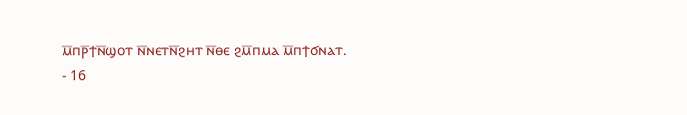ⲙ̅ⲡⲣ̅ϯⲛ̅ϣⲟⲧ ⲛ̅ⲛⲉⲧⲛ̅ϩⲏⲧ ⲛ̅ⲑⲉ ϩⲙ̅ⲡⲙⲁ ⲙ̅ⲡϯϭⲛⲁⲧ.
- 16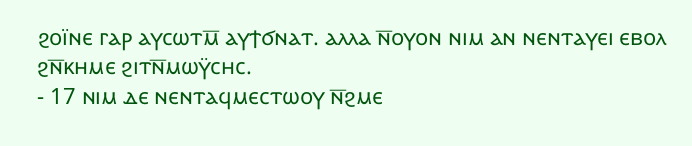ϩⲟⲓ̈ⲛⲉ ⲅⲁⲣ ⲁⲩⲥⲱⲧⲙ̅ ⲁⲩϯϭⲛⲁⲧ. ⲁⲗⲗⲁ ⲛ̅ⲟⲩⲟⲛ ⲛⲓⲙ ⲁⲛ ⲛⲉⲛⲧⲁⲩⲉⲓ ⲉⲃⲟⲗ ϩⲛ̅ⲕⲏⲙⲉ ϩⲓⲧⲛ̅ⲙⲱⲩ̈ⲥⲏⲥ.
- 17 ⲛⲓⲙ ⲇⲉ ⲛⲉⲛⲧⲁϥⲙⲉⲥⲧⲱⲟⲩ ⲛ̅ϩⲙⲉ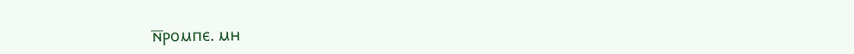ⲛ̅ⲣⲟⲙⲡⲉ. ⲙⲏ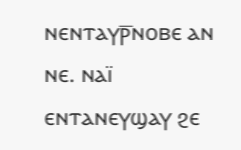ⲛⲉⲛⲧⲁⲩⲣ̅ⲛⲟⲃⲉ ⲁⲛ ⲛⲉ. ⲛⲁⲓ̈ ⲉⲛⲧⲁⲛⲉⲩϣⲁⲩ ϩⲉ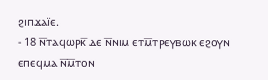ϩⲓⲡϫⲁⲓ̈ⲉ.
- 18 ⲛ̅ⲧⲁϥⲱⲣⲕ̅ ⲇⲉ ⲛ̅ⲛⲓⲙ ⲉⲧⲙ̅ⲧⲣⲉⲩⲃⲱⲕ ⲉϩⲟⲩⲛ ⲉⲡⲉϥⲙⲁ ⲛ̅ⲙ̅ⲧⲟⲛ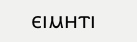ⲉⲓⲙⲏⲧⲓ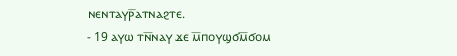ⲛⲉⲛⲧⲁⲩⲣ̅ⲁⲧⲛⲁϩⲧⲉ.
- 19 ⲁⲩⲱ ⲧⲛ̅ⲛⲁⲩ ϫⲉ ⲙ̅ⲡⲟⲩϣϭⲙ̅ϭⲟⲙ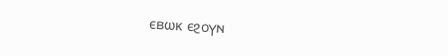ⲉⲃⲱⲕ ⲉϩⲟⲩⲛ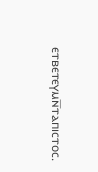ⲉⲧⲃⲉⲧⲉⲩⲙⲛ̅ⲧⲁⲡⲓⲥⲧⲟⲥ.